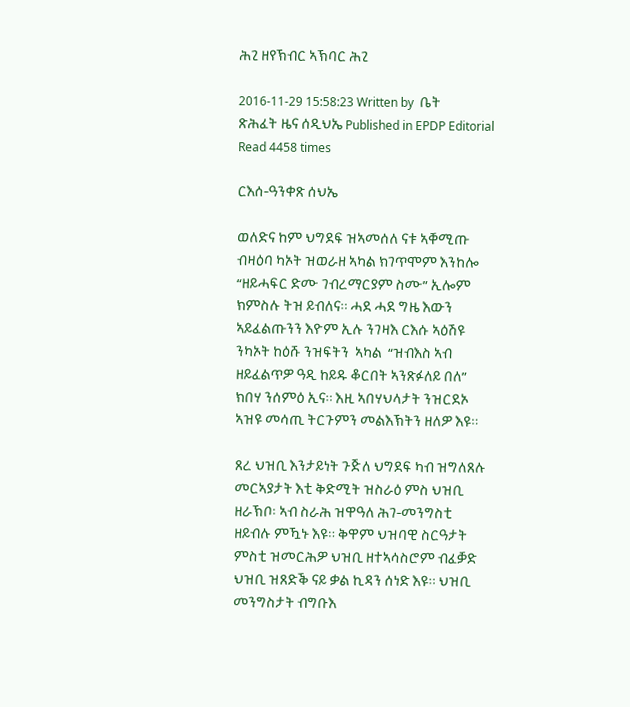ሕጊ ዘየኽብር ኣኽባር ሕጊ

2016-11-29 15:58:23 Written by  ቤት ጽሕፈት ዜና ሰዲህኤ Published in EPDP Editorial Read 4458 times

ርእሰ-ዓንቀጽ ሰህኤ

ወለድና ከም ህግደፍ ዝኣመሰለ ናቱ ኣቐሚጡ ብዛዕባ ካኦት ዝወራዘ ኣካል ክገጥሞም እንከሎ “ዘይሓፍር ድሙ ገብረማርያም ስሙ” ኢሎም ክምስሉ ትዝ ይብለና። ሓደ ሓደ ግዜ እውን ኣይፈልጡንን እዮም ኢሉ ንገዛእ ርእሱ ኣዕሽዩ ንካኦት ከዕሹ ንዝፍትን  ኣካል  “ዝብእስ ኣብ ዘይፈልጥዎ ዓዲ ከይዱ ቆርበት ኣንጽፉለይ በለ” ክበሃ ንሰምዕ ኢና። እዚ ኣበሃህላታት ንዝርደኦ ኣዝዩ መሳጢ ትርጉምን መልእኽትን ዘለዎ እዩ።

ጸረ ህዝቢ እንታይነት ጉጅለ ህግደፍ ካብ ዝግለጸሉ መርኣያታት እቲ ቅድሚት ዝስራዕ ምስ ህዝቢ ዘራኽቦ፡ ኣብ ስራሕ ዝዋዓለ ሕገ-መንግስቲ ዘይብሉ ምዃኑ እዩ። ቅዋም ህዝባዊ ስርዓታት ምስቲ ዝመርሕዎ ህዝቢ ዘተኣሳስሮም ብፈቓድ ህዝቢ ዝጸድቕ ናይ ቃል ኪዳን ሰነድ እዩ። ህዝቢ መንግስታት ብግቡእ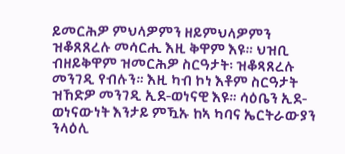ይመርሕዎ ምህላዎምን ዘይምህላዎምን ዝቆጸጸረሉ መሳርሒ እዚ ቅዋም እዩ። ህዝቢ ብዘይቅዋም ዝመርሕዎ ስርዓታት፡ ዝቆጻጸረሉ መንገዲ የብሉን። እዚ ካብ ኮነ እቶም ስርዓታት ዝኸድዎ መንገዲ ኢደ-ወነናዊ እዩ። ሳዕቤን ኢደ-ወነናውነት እንታይ ምዃኡ ከኣ ካባና ኤርትራውያን ንላዕሊ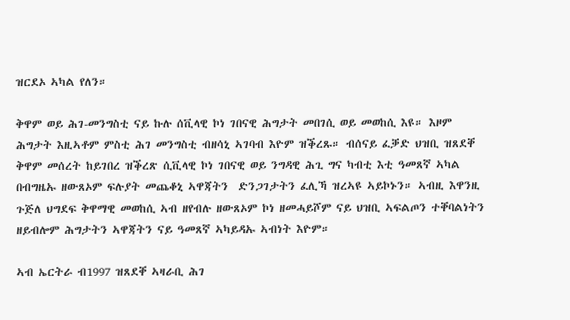ዝርደኦ ኣካል የለን።

ቅዋም ወይ ሕገ-መንግስቲ ናይ ኩሉ ሰቪላዊ ኮነ ገበናዊ ሕግታት መበገሲ ወይ መወከሲ እዩ። እዞም ሕግታት እዚኣቶም ምስቲ ሕገ መንግስቲ ብዘሳኒ ኣገባብ እዮም ዝቕረጹ። ብሰናይ ፈቓድ ህዝቢ ዝጸደቐ  ቅዋም መሰረት ከይገበረ ዝቕረጽ ሲቪላዊ ኮነ ገበናዊ ወይ ንግዳዊ ሕጊ ግና ካብቲ እቲ ዓመጸኛ ኣካል በብግዜኡ ዘውጸኦም ፍሉያት መጨቆኒ ኣዋጃትን  ድንጋገታትን ፈሊኻ ዝረኣዩ ኣይኮኑን። ኣብዚ እዋንዚ ጉጅለ ህግደፍ ቅዋማዊ መወከሲ ኣብ ዘየብሉ ዘውጸኦም ኮነ ዘመሓይሾም ናይ ህዝቢ ኣፍልጦን ተቐባልነትን ዘይብሎም ሕግታትን ኣዋጃትን ናይ ዓመጸኛ ኣካይዳኡ ኣብነት እዮም።

ኣብ ኤርትራ ብ1997 ዝጸደቐ ኣዛራቢ ሕገ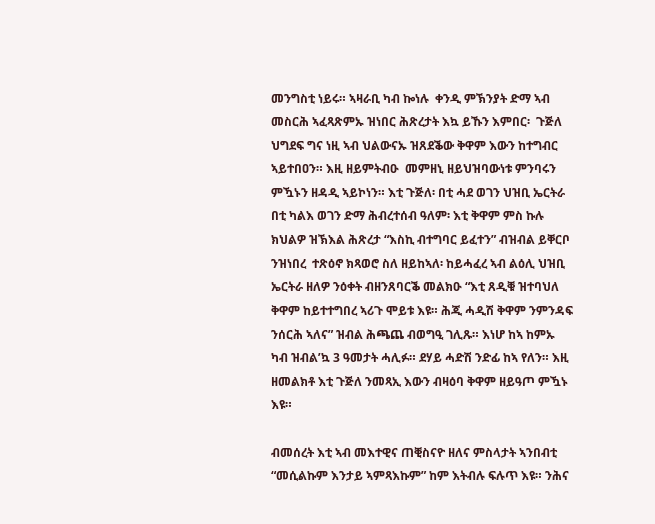መንግስቲ ነይሩ። ኣዛራቢ ካብ ኰነሉ  ቀንዲ ምኽንያት ድማ ኣብ መስርሕ ኣፈጻጽምኡ ዝነበር ሕጽረታት እኳ ይኹን እምበር፡  ጉጅለ ህግደፍ ግና ነዚ ኣብ ህልውናኡ ዝጸደቕው ቅዋም እውን ከተግብር  ኣይተበዐን። እዚ ዘይምትብዑ  መምዘኒ ዘይህዝባውነቱ ምንባሩን ምዃኑን ዘዳዲ ኣይኮነን። እቲ ጉጅለ፡ በቲ ሓደ ወገን ህዝቢ ኤርትራ በቲ ካልእ ወገን ድማ ሕብረተሰብ ዓለም፡ እቲ ቅዋም ምስ ኩሉ ክህልዎ ዝኽእል ሕጽረታ “እስኪ ብተግባር ይፈተን” ብዝብል ይቐርቦ ንዝነበረ  ተጽዕኖ ክጻወሮ ስለ ዘይከኣለ፡ ከይሓፈረ ኣብ ልዕሊ ህዝቢ ኤርትራ ዘለዎ ንዕቀት ብዘንጸባርቕ መልክዑ “እቲ ጸዲቑ ዝተባህለ ቅዋም ከይተተግበረ ኣሪጉ ሞይቱ እዩ። ሕጂ ሓዲሽ ቅዋም ንምንዳፍ ንሰርሕ ኣለና” ዝብል ሕጫጨ ብወግዒ ገሊጹ። እነሆ ከኣ ከምኡ ካብ ዝብል’ኳ 3 ዓመታት ሓሊፉ። ደሃይ ሓድሽ ንድፊ ከኣ የለን። እዚ ዘመልክቶ እቲ ጉጅለ ንመጻኢ እውን ብዛዕባ ቅዋም ዘይዓጦ ምዃኑ እዩ።

ብመሰረት እቲ ኣብ መእተዊና ጠቒስናዮ ዘለና ምስላታት ኣንበብቲ “መሲልኩም እንታይ ኣምጻእኩም” ከም እትብሉ ፍሉጥ እዩ። ንሕና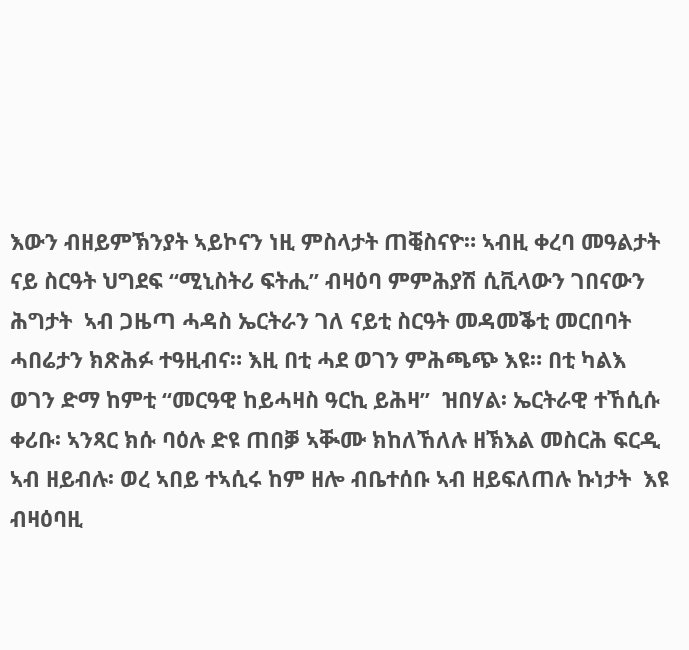እውን ብዘይምኽንያት ኣይኮናን ነዚ ምስላታት ጠቒስናዮ። ኣብዚ ቀረባ መዓልታት ናይ ስርዓት ህግደፍ “ሚኒስትሪ ፍትሒ” ብዛዕባ ምምሕያሽ ሲቪላውን ገበናውን ሕግታት  ኣብ ጋዜጣ ሓዳስ ኤርትራን ገለ ናይቲ ስርዓት መዳመቕቲ መርበባት ሓበሬታን ክጽሕፉ ተዓዚብና። እዚ በቲ ሓደ ወገን ምሕጫጭ እዩ። በቲ ካልእ ወገን ድማ ከምቲ “መርዓዊ ከይሓዛስ ዓርኪ ይሕዛ”  ዝበሃል፡ ኤርትራዊ ተኸሲሱ ቀሪቡ፡ ኣንጻር ክሱ ባዕሉ ድዩ ጠበቓ ኣቚሙ ክከለኸለሉ ዘኽእል መስርሕ ፍርዲ ኣብ ዘይብሉ፡ ወረ ኣበይ ተኣሲሩ ከም ዘሎ ብቤተሰቡ ኣብ ዘይፍለጠሉ ኩነታት  እዩ ብዛዕባዚ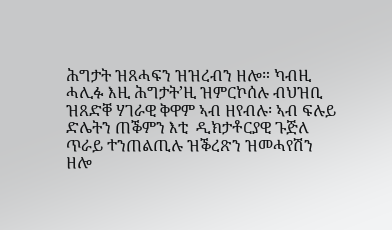ሕግታት ዝጸሓፍን ዝዝረብን ዘሎ። ካብዚ ሓሊፉ እዚ ሕግታት’ዚ ዝምርኮሰሉ ብህዝቢ ዝጸድቐ ሃገራዊ ቅዋም ኣብ ዘየብሉ፡ ኣብ ፍሉይ ድሌትን ጠቕምን እቲ  ዲክታቶርያዊ ጉጅለ ጥራይ ተንጠልጢሉ ዝቕረጽን ዝመሓየሽን ዘሎ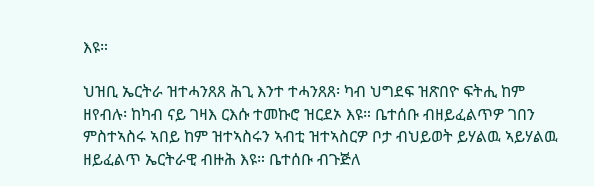እዩ።

ህዝቢ ኤርትራ ዝተሓንጸጸ ሕጊ እንተ ተሓንጸጸ፡ ካብ ህግደፍ ዝጽበዮ ፍትሒ ከም ዘየብሉ፡ ከካብ ናይ ገዛእ ርእሱ ተመኩሮ ዝርደኦ እዩ። ቤተሰቡ ብዘይፈልጥዎ ገበን ምስተኣስሩ ኣበይ ከም ዝተኣስሩን ኣብቲ ዝተኣስርዎ ቦታ ብህይወት ይሃልዉ ኣይሃልዉ ዘይፈልጥ ኤርትራዊ ብዙሕ እዩ። ቤተሰቡ ብጉጅለ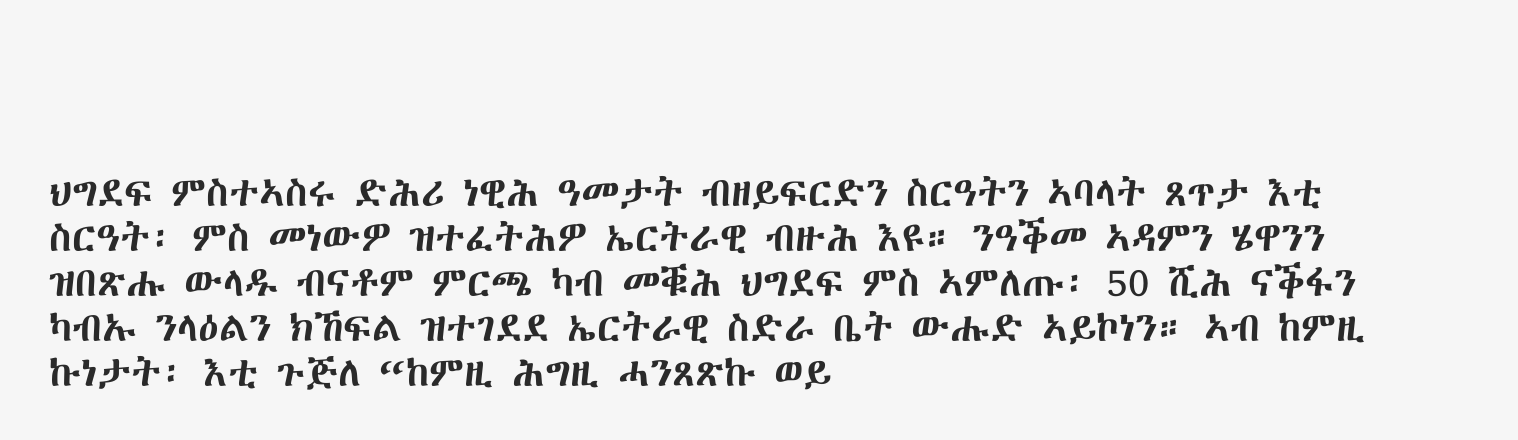ህግደፍ ምስተኣስሩ ድሕሪ ነዊሕ ዓመታት ብዘይፍርድን ስርዓትን ኣባላት ጸጥታ እቲ ስርዓት፡ ምስ መነውዎ ዝተፈትሕዎ ኤርትራዊ ብዙሕ እዩ። ንዓቕመ ኣዳምን ሄዋንን ዝበጽሑ ውላዱ ብናቶም ምርጫ ካብ መቑሕ ህግደፍ ምስ ኣምለጡ፡ 50 ሺሕ ናቕፋን ካብኡ ንላዕልን ክኸፍል ዝተገደደ ኤርትራዊ ስድራ ቤት ውሑድ ኣይኮነን። ኣብ ከምዚ ኩነታት፡ እቲ ጉጅለ “ከምዚ ሕግዚ ሓንጸጽኩ ወይ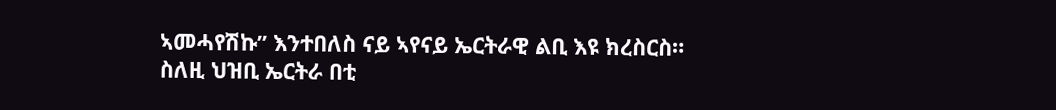ኣመሓየሽኩ” እንተበለስ ናይ ኣየናይ ኤርትራዊ ልቢ እዩ ክረስርስ። ስለዚ ህዝቢ ኤርትራ በቲ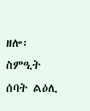ዘሎ፡ ስምዒት ሰባት ልዕሊ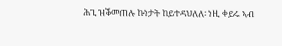ሕጊ ዝቕመጠሉ ኩነታት ከይተዳህለለ፡ ነዚ ቀይሩ ኣብ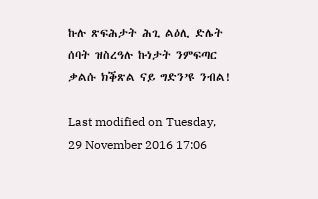ኩሉ ጽፍሕታት ሕጊ ልዕሊ ድሌት ሰባት ዝስረዓሉ ኩነታት ንምፍጣር ቃልሱ ክቕጽል ናይ ግድን’ዩ ንብል!

Last modified on Tuesday, 29 November 2016 17:06